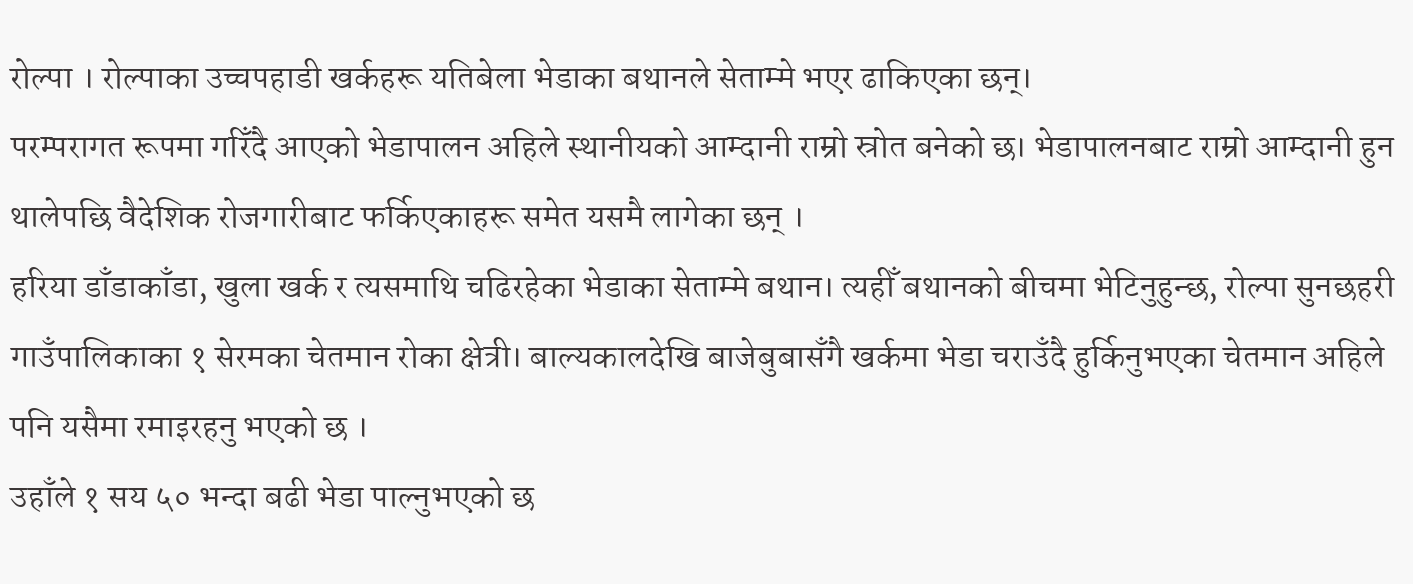रोल्पा । रोल्पाका उच्चपहाडी खर्कहरू यतिबेला भेडाका बथानले सेताम्मे भएर ढाकिएका छन्।
परम्परागत रूपमा गरिँदै आएको भेडापालन अहिले स्थानीयको आम्दानी राम्रो स्रोत बनेको छ। भेडापालनबाट राम्रो आम्दानी हुन थालेपछि वैदेशिक रोजगारीबाट फर्किएकाहरू समेत यसमै लागेका छन् ।
हरिया डाँडाकाँडा, खुला खर्क र त्यसमाथि चढिरहेका भेडाका सेताम्मे बथान। त्यहीँ बथानको बीचमा भेटिनुहुन्छ, रोल्पा सुनछहरी गाउँपालिकाका १ सेरमका चेतमान रोका क्षेत्री। बाल्यकालदेखि बाजेबुबासँगै खर्कमा भेडा चराउँदै हुर्किनुभएका चेतमान अहिले पनि यसैमा रमाइरहनु भएको छ ।
उहाँले १ सय ५० भन्दा बढी भेडा पाल्नुभएको छ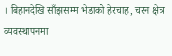। बिहानदेखि साँझसम्म भेडाको हेरचाह, चरन क्षेत्र व्यवस्थापनमा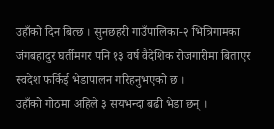उहाँको दिन बित्छ । सुनछहरी गाउँपालिका-२ भित्रिगामका जंगबहादुर घर्तीमगर पनि १३ वर्ष वैदेशिक रोजगारीमा बिताएर स्वदेश फर्किई भेडापालन गरिहनुभएको छ ।
उहाँको गोठमा अहिले ३ सयभन्दा बढी भेडा छन् ।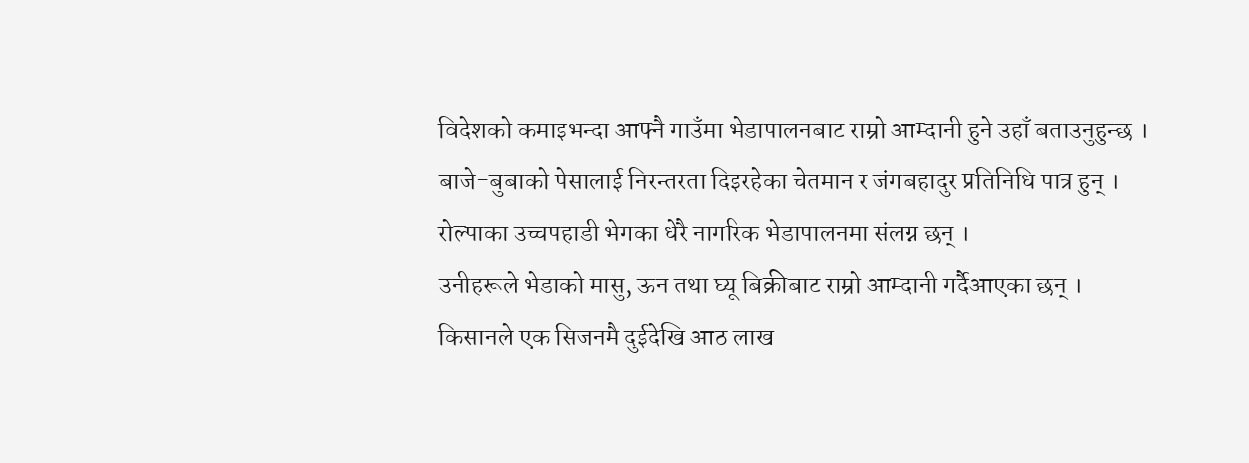विदेशको कमाइभन्दा आफ्नै गाउँमा भेडापालनबाट राम्रो आम्दानी हुने उहाँ बताउनुहुन्छ । बाजे-बुबाको पेसालाई निरन्तरता दिइरहेका चेतमान र जंगबहादुर प्रतिनिधि पात्र हुन् । रोल्पाका उच्चपहाडी भेगका धेरै नागरिक भेडापालनमा संलग्न छन् ।
उनीहरूले भेडाको मासु, ऊन तथा घ्यू बिक्रीबाट राम्रो आम्दानी गर्दैआएका छन् । किसानले एक सिजनमै दुईदेखि आठ लाख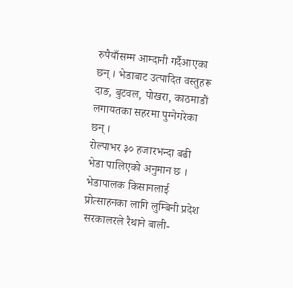रुपैयाँसम्म आम्दानी गर्दैआएका छन् । भेडाबाट उत्पादित वस्तुहरू दाङ, बुटवल, पोखरा, काठमाडौं लगायतका सहरमा पुग्नेगरेका छन् ।
रोल्पाभर ३० हजारभन्दा बढी भेडा पालिएको अनुमान छ । भेडापालक किसानलाई प्रोत्साहनका लागि लुम्बिनी प्रदेश सरकालरले रैथाने बाली-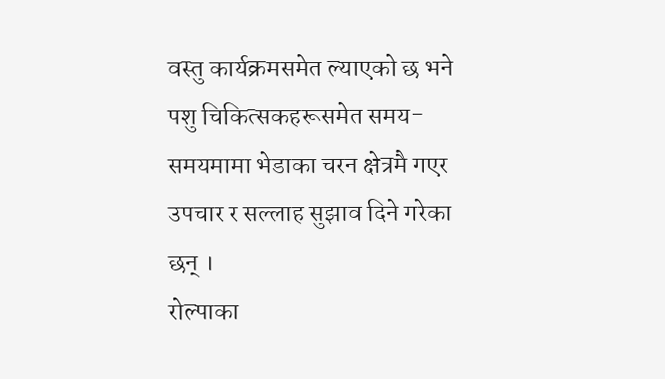वस्तु कार्यक्रमसमेत ल्याएको छ भने पशु चिकित्सकहरूसमेत समय-समयमामा भेडाका चरन क्षेत्रमै गएर उपचार र सल्लाह सुझाव दिने गरेका छन् ।
रोल्पाका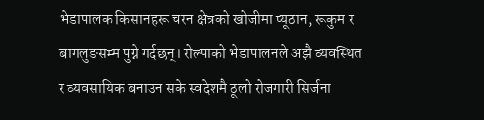भेडापालक किसानहरू चरन क्षेत्रको खोजीमा प्यूठान, रूकुम र बागलुङसम्म पुग्ने गर्दछन्। रोल्पाको भेडापालनले अझै व्यवस्थित र व्यवसायिक बनाउन सके स्वदेशमै ठूलो रोजगारी सिर्जना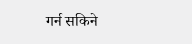गर्न सकिने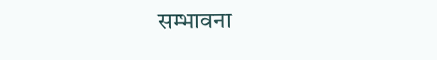सम्भावना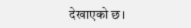देखाएको छ।